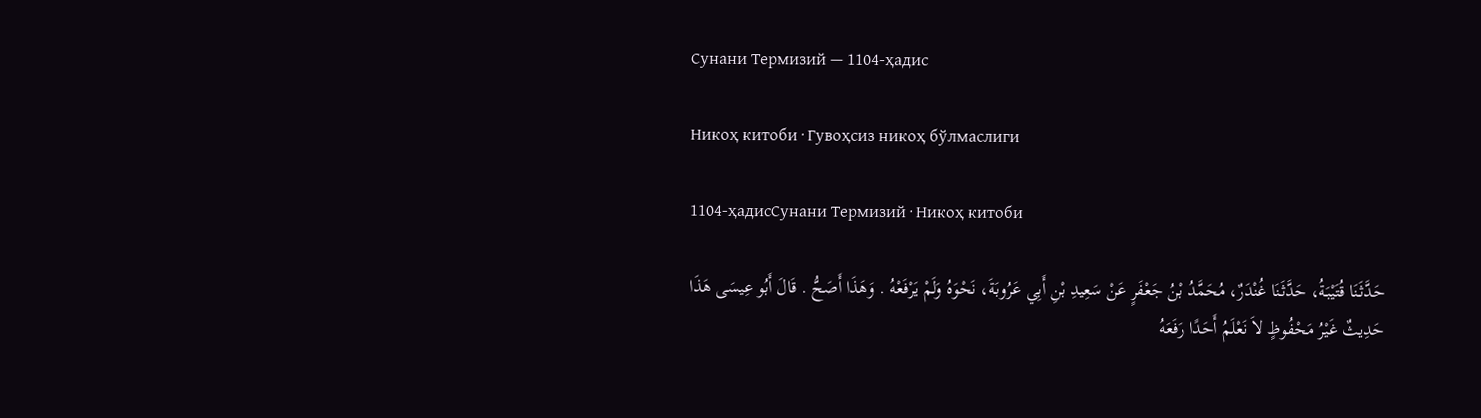Сунани Термизий — 1104-ҳадис

Никоҳ китоби · Гувоҳсиз никоҳ бўлмаслиги

1104-ҳадисСунани Термизий · Никоҳ китоби

حَدَّثَنَا قُتَيْبَةُ، حَدَّثَنَا غُنْدَرٌ، مُحَمَّدُ بْنُ جَعْفَرٍ عَنْ سَعِيدِ بْنِ أَبِي عَرُوبَةَ، نَحْوَهُ وَلَمْ يَرْفَعْهُ . وَهَذَا أَصَحُّ . قَالَ أَبُو عِيسَى هَذَا حَدِيثٌ غَيْرُ مَحْفُوظٍ لاَ نَعْلَمُ أَحَدًا رَفَعَهُ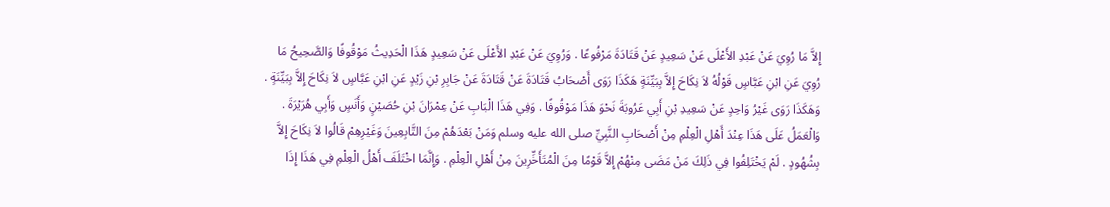إِلاَّ مَا رُوِيَ عَنْ عَبْدِ الأَعْلَى عَنْ سَعِيدٍ عَنْ قَتَادَةَ مَرْفُوعًا . وَرُوِيَ عَنْ عَبْدِ الأَعْلَى عَنْ سَعِيدٍ هَذَا الْحَدِيثُ مَوْقُوفًا وَالصَّحِيحُ مَا رُوِيَ عَنِ ابْنِ عَبَّاسٍ قَوْلُهُ لاَ نِكَاحَ إِلاَّ بِبَيِّنَةٍ هَكَذَا رَوَى أَصْحَابُ قَتَادَةَ عَنْ قَتَادَةَ عَنْ جَابِرِ بْنِ زَيْدٍ عَنِ ابْنِ عَبَّاسٍ لاَ نِكَاحَ إِلاَّ بِبَيِّنَةٍ . وَهَكَذَا رَوَى غَيْرُ وَاحِدٍ عَنْ سَعِيدِ بْنِ أَبِي عَرُوبَةَ نَحْوَ هَذَا مَوْقُوفًا . وَفِي هَذَا الْبَابِ عَنْ عِمْرَانَ بْنِ حُصَيْنٍ وَأَنَسٍ وَأَبِي هُرَيْرَةَ . وَالْعَمَلُ عَلَى هَذَا عِنْدَ أَهْلِ الْعِلْمِ مِنْ أَصْحَابِ النَّبِيِّ صلى الله عليه وسلم وَمَنْ بَعْدَهُمْ مِنَ التَّابِعِينَ وَغَيْرِهِمْ قَالُوا لاَ نِكَاحَ إِلاَّ بِشُهُودٍ . لَمْ يَخْتَلِفُوا فِي ذَلِكَ مَنْ مَضَى مِنْهُمْ إِلاَّ قَوْمًا مِنَ الْمُتَأَخِّرِينَ مِنْ أَهْلِ الْعِلْمِ . وَإِنَّمَا اخْتَلَفَ أَهْلُ الْعِلْمِ فِي هَذَا إِذَا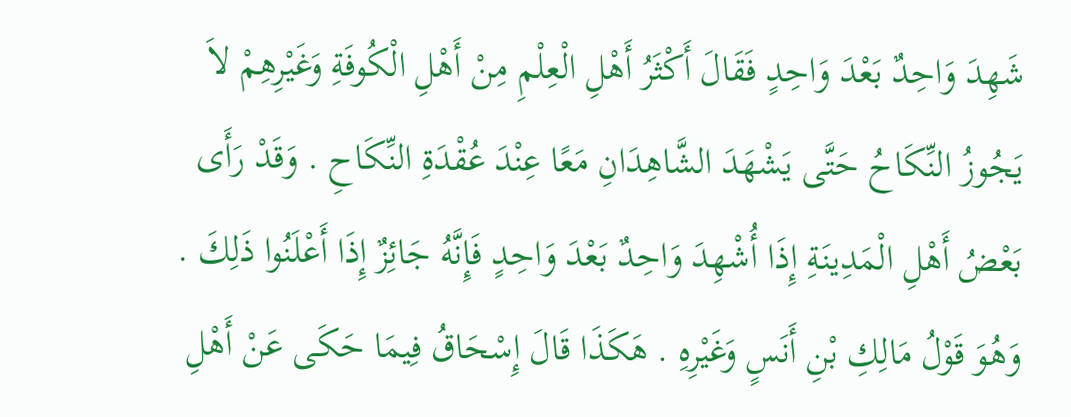شَهِدَ وَاحِدٌ بَعْدَ وَاحِدٍ فَقَالَ أَكْثَرُ أَهْلِ الْعِلْمِ مِنْ أَهْلِ الْكُوفَةِ وَغَيْرِهِمْ لاَ يَجُوزُ النِّكَاحُ حَتَّى يَشْهَدَ الشَّاهِدَانِ مَعًا عِنْدَ عُقْدَةِ النِّكَاحِ . وَقَدْ رَأَى بَعْضُ أَهْلِ الْمَدِينَةِ إِذَا أُشْهِدَ وَاحِدٌ بَعْدَ وَاحِدٍ فَإِنَّهُ جَائِزٌ إِذَا أَعْلَنُوا ذَلِكَ . وَهُوَ قَوْلُ مَالِكِ بْنِ أَنَسٍ وَغَيْرِهِ . هَكَذَا قَالَ إِسْحَاقُ فِيمَا حَكَى عَنْ أَهْلِ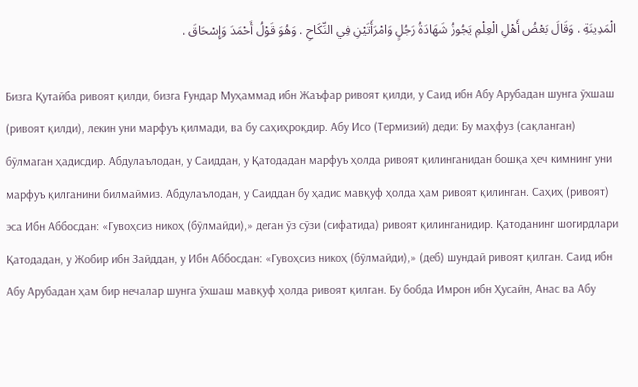الْمَدِينَةِ . وَقَالَ بَعْضُ أَهْلِ الْعِلْمِ يَجُوزُ شَهَادَةُ رَجُلٍ وَامْرَأَتَيْنِ فِي النِّكَاحِ . وَهُوَ قَوْلُ أَحْمَدَ وَإِسْحَاقَ .

Бизга Қутайба ривоят қилди, бизга Ғундар Муҳаммад ибн Жаъфар ривоят қилди, у Саид ибн Абу Арубадан шунга ўхшаш (ривоят қилди), лекин уни марфуъ қилмади, ва бу саҳиҳроқдир. Абу Исо (Термизий) деди: Бу маҳфуз (сақланган) бўлмаган ҳадисдир. Абдулаълодан, у Саиддан, у Қатодадан марфуъ ҳолда ривоят қилинганидан бошқа ҳеч кимнинг уни марфуъ қилганини билмаймиз. Абдулаълодан, у Саиддан бу ҳадис мавқуф ҳолда ҳам ривоят қилинган. Саҳиҳ (ривоят) эса Ибн Аббосдан: «Гувоҳсиз никоҳ (бўлмайди),» деган ўз сўзи (сифатида) ривоят қилинганидир. Қатоданинг шогирдлари Қатодадан, у Жобир ибн Зайддан, у Ибн Аббосдан: «Гувоҳсиз никоҳ (бўлмайди),» (деб) шундай ривоят қилган. Саид ибн Абу Арубадан ҳам бир нечалар шунга ўхшаш мавқуф ҳолда ривоят қилган. Бу бобда Имрон ибн Ҳусайн, Анас ва Абу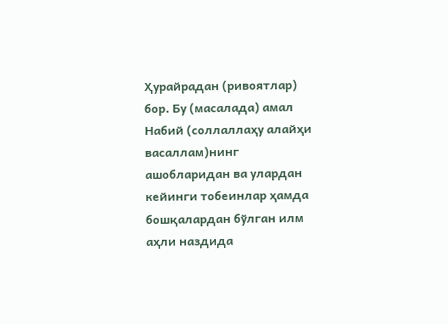Ҳурайрадан (ривоятлар) бор. Бу (масалада) амал Набий (соллаллаҳу алайҳи васаллам)нинг ашобларидан ва улардан кейинги тобеинлар ҳамда бошқалардан бўлган илм аҳли наздида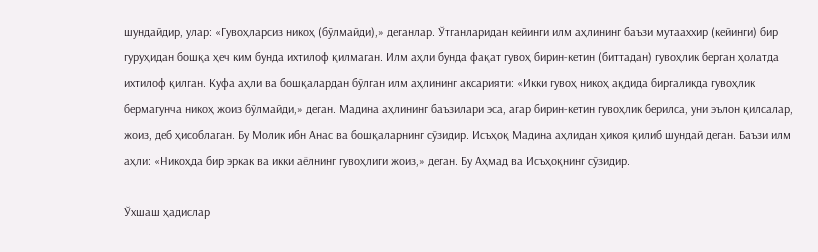шундайдир, улар: «Гувоҳларсиз никоҳ (бўлмайди),» деганлар. Ўтганларидан кейинги илм аҳлининг баъзи мутааххир (кейинги) бир гуруҳидан бошқа ҳеч ким бунда ихтилоф қилмаган. Илм аҳли бунда фақат гувоҳ бирин-кетин (биттадан) гувоҳлик берган ҳолатда ихтилоф қилган. Куфа аҳли ва бошқалардан бўлган илм аҳлининг аксарияти: «Икки гувоҳ никоҳ ақдида биргаликда гувоҳлик бермагунча никоҳ жоиз бўлмайди,» деган. Мадина аҳлининг баъзилари эса, агар бирин-кетин гувоҳлик берилса, уни эълон қилсалар, жоиз, деб ҳисоблаган. Бу Молик ибн Анас ва бошқаларнинг сўзидир. Исъҳоқ Мадина аҳлидан ҳикоя қилиб шундай деган. Баъзи илм аҳли: «Никоҳда бир эркак ва икки аёлнинг гувоҳлиги жоиз,» деган. Бу Аҳмад ва Исъҳоқнинг сўзидир.

Ўхшаш ҳадислар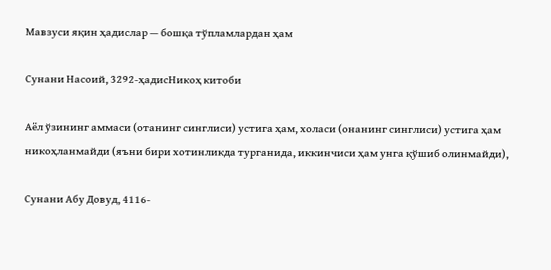Мавзуси яқин ҳадислар — бошқа тўпламлардан ҳам

Сунани Насоий, 3292-ҳадисНикоҳ китоби

Аёл ўзининг аммаси (отанинг синглиси) устига ҳам, холаси (онанинг синглиси) устига ҳам никоҳланмайди (яъни бири хотинликда турганида, иккинчиси ҳам унга қўшиб олинмайди),

Сунани Абу Довуд, 4116-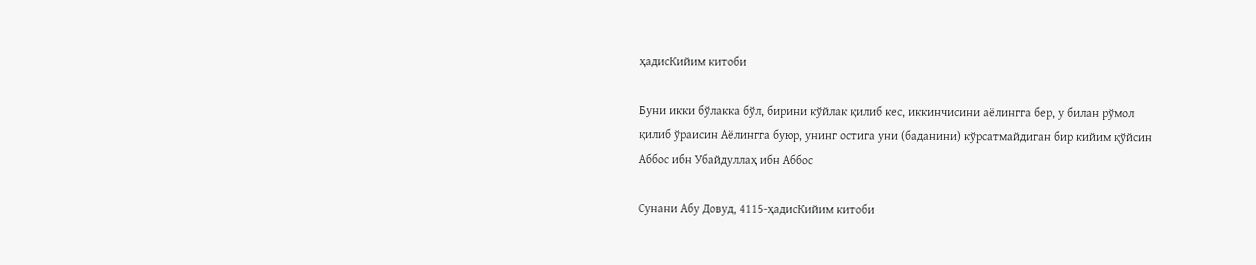ҳадисКийим китоби

Буни икки бўлакка бўл, бирини кўйлак қилиб кес, иккинчисини аёлингга бер, у билан рўмол қилиб ўраисин Аёлингга буюр, унинг остига уни (баданини) кўрсатмайдиган бир кийим қўйсин Аббос ибн Убайдуллаҳ ибн Аббос

Сунани Абу Довуд, 4115-ҳадисКийим китоби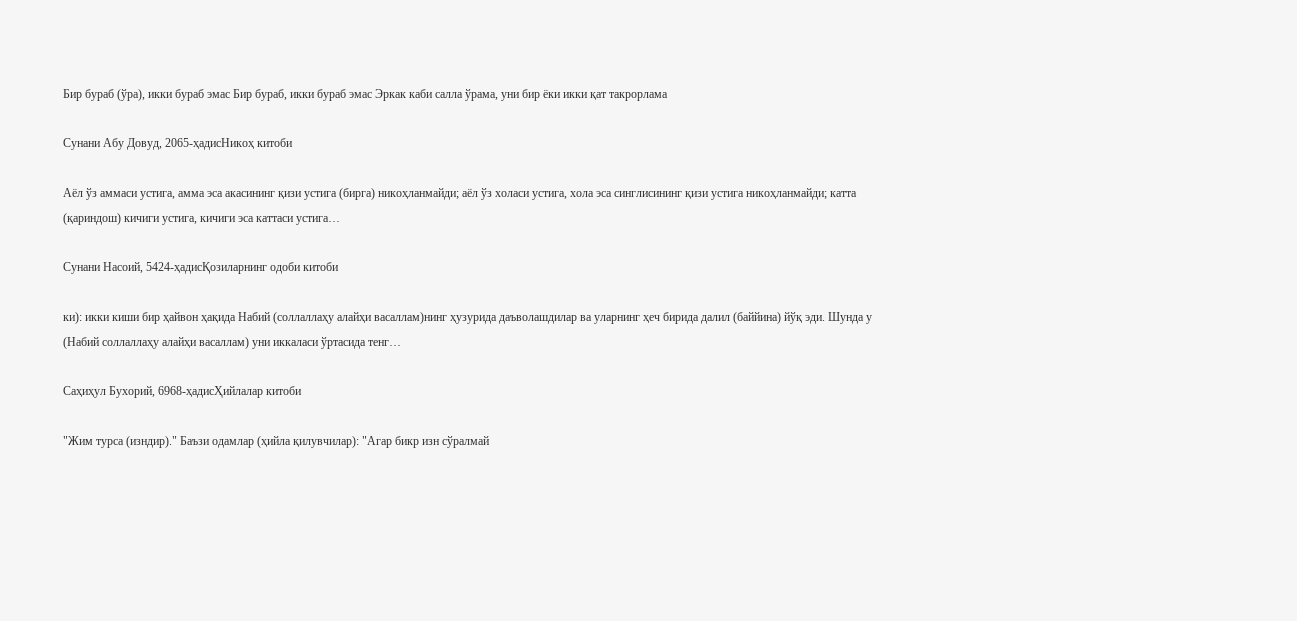Бир бураб (ўра), икки бураб эмас Бир бураб, икки бураб эмас Эркак каби салла ўрама, уни бир ёки икки қат такрорлама

Сунани Абу Довуд, 2065-ҳадисНикоҳ китоби

Аёл ўз аммаси устига, амма эса акасининг қизи устига (бирга) никоҳланмайди; аёл ўз холаси устига, хола эса синглисининг қизи устига никоҳланмайди; катта (қариндош) кичиги устига, кичиги эса каттаси устига…

Сунани Насоий, 5424-ҳадисҚозиларнинг одоби китоби

ки): икки киши бир ҳайвон ҳақида Набий (соллаллаҳу алайҳи васаллам)нинг ҳузурида даъволашдилар ва уларнинг ҳеч бирида далил (баййина) йўқ эди. Шунда у (Набий соллаллаҳу алайҳи васаллам) уни иккаласи ўртасида тенг…

Саҳиҳул Бухорий, 6968-ҳадисҲийлалар китоби

"Жим турса (изндир)." Баъзи одамлар (ҳийла қилувчилар): "Агар бикр изн сўралмай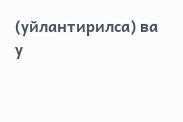(уйлантирилса) ва у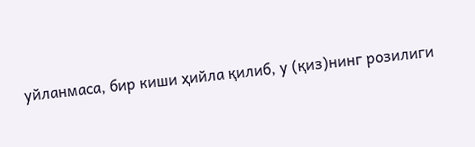уйланмаса, бир киши ҳийла қилиб, у (қиз)нинг розилиги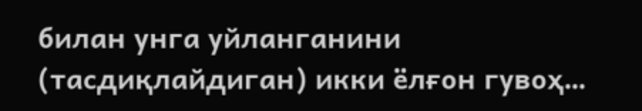билан унга уйланганини (тасдиқлайдиган) икки ёлғон гувоҳ…